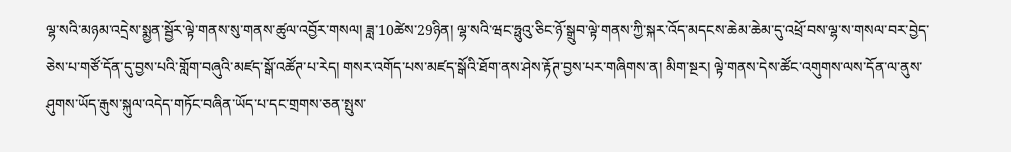ལྷ་སའི་མཉམ་འདྲེས་སྨྱན་སྦྱོར་ལྟེ་གནས་སུ་གནས་ཚུལ་འབྱོར་གསལ། ཟླ་10ཚེས་29ཉིན། ལྷ་སའི་ཝང་ཧྥུའུ་ཅིང་ཉོ་སྒྲུབ་ལྟེ་གནས་ཀྱི་སྐར་འོད་མདངས་ཆེམ་ཆེམ་དུ་འཕྲོ་བས་ལྷ་ས་གསལ་བར་བྱེད་ཅེས་པ་གཙོ་དོན་དུ་བྱས་པའི་གློག་བཞུའི་མཛད་སྒོ་འཚོཊ་པ་རེད། གསར་འགོད་པས་མཛད་སྒོའི་ཐོག་ནས་ཤེས་རྟོཊ་བྱས་པར་གཞིགས་ན། མིག་སྔར། ལྟེ་གནས་དེས་ཚོང་འགུགས་ལས་དོན་ལ་ནུས་ཤུགས་ཡོད་རྒུས་སྐུལ་འདེད་གཏོང་བཞིན་ཡོད་པ་དང་གྲགས་ཅན་སྤུས་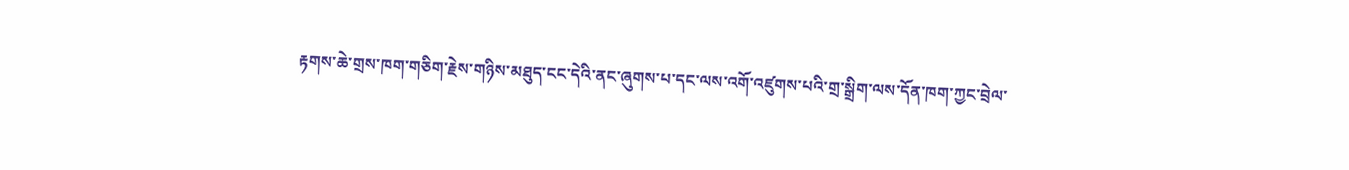རྟགས་ཆེ་གྲས་ཁག་གཅིག་རྗེས་གཉིས་མཐུད་ངང་དེའི་ནང་ཞུགས་པ་དང་ལས་འགོ་འཛུགས་པའི་གྲ་སྒྲིག་ལས་དོན་ཁག་ཀྱང་བྲེལ་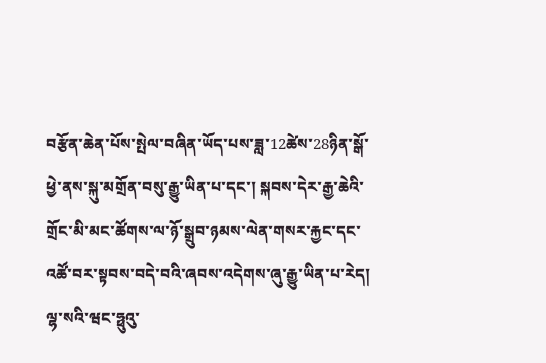བརྩོན་ཆེན་པོས་སྤེལ་བཞིན་ཡོད་པས་ཟླ་12ཚེས་28ཉིན་སྒོ་ཕྱེ་ནས་སྐུ་མགྲོན་བསུ་རྒྱུ་ཡིན་པ་དང་། སྐབས་དེར་རྒྱ་ཆེའི་གྲོང་མི་མང་ཚོགས་ལ་ཉོ་སྒྲུབ་ཉམས་ལེན་གསར་རྐྱང་དང་འཚོ་བར་སྟབས་བདེ་བའི་ཞབས་འདེགས་ཞུ་རྒྱུ་ཡིན་པ་རེད།
ལྷ་སའི་ཝང་ཧྥུའུ་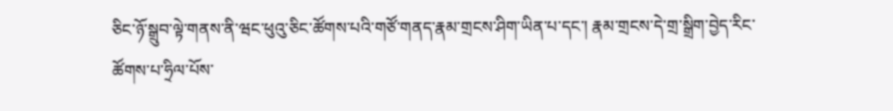ཅིང་ཉོ་སྒྲུབ་ལྟེ་གནས་ནི་ཝང་ཕུའུ་ཅིང་ཚོགས་པའི་གཙོ་གནད་རྣམ་གྲངས་ཤིག་ཡིན་པ་དང་། རྣམ་གྲངས་དེ་གྲ་སྒྲིག་བྱེད་རིང་ཚོགས་པ་ཧྲིལ་པོས་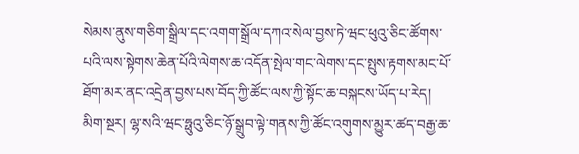སེམས་ནུས་གཅིག་སྒྲིལ་དང་འགག་སྒྲོལ་དཀའ་སེལ་བྱས་ཏེ་ཝང་ཕུའུ་ཅིང་ཚོགས་པའི་ལས་སྟེགས་ཆེན་པོའི་ལེགས་ཆ་འདོན་སྤེལ་གང་ལེགས་དང་སྤུས་རྟགས་མང་པོ་ཐོག་མར་ནང་འདྲེན་བྱས་པས་བོད་ཀྱི་ཚོང་ལས་ཀྱི་སྟོང་ཆ་བསྐངས་ཡོད་པ་རེད། མིག་སྔར། ལྷ་སའི་ཝང་ཧྥུའུ་ཅིང་ཉོ་སྒྲུབ་ལྟེ་གནས་ཀྱི་ཚོང་འགུགས་མྱུར་ཚད་བརྒྱ་ཆ་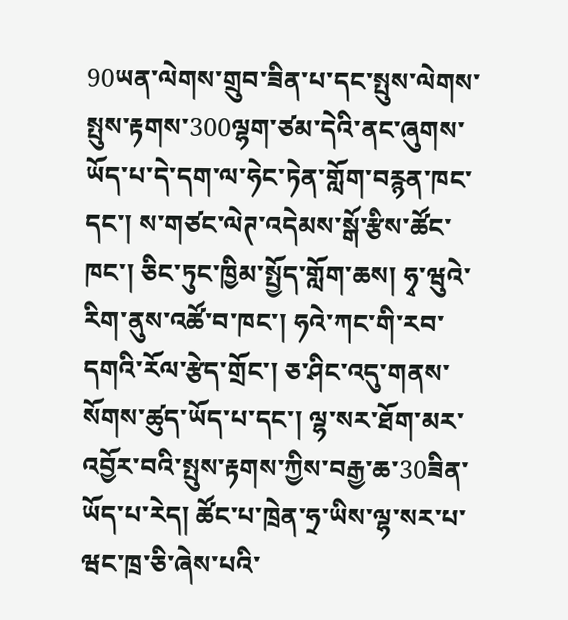90ཡན་ལེགས་གྲུབ་ཟིན་པ་དང་སྤུས་ལེགས་སྤུས་རྟགས་300ལྷག་ཙམ་དེའི་ནང་ཞུགས་ཡོད་པ་དེ་དག་ལ་ཧེང་ཏེན་གློག་བརྙན་ཁང་དང་། ས་གཙང་ལེཊ་འདེམས་སྒོ་རྩིས་ཚོང་ཁང་། ཅིང་ཏུང་ཁྱིམ་སྤྱོད་གློག་ཆས། ཧྭ་ཝུའེ་རིག་ནུས་འཚོ་བ་ཁང་། ཧའེ་ཀང་གི་རབ་དགའི་རོལ་རྩེད་གྲོང་། ཅ་ཤིང་འདུ་གནས་སོགས་ཚུད་ཡོད་པ་དང་། ལྷ་སར་ཐོག་མར་འབྱོར་བའི་སྤུས་རྟགས་ཀྱིས་བརྒྱ་ཆ་30ཟིན་ཡོད་པ་རེད། ཚོང་པ་ཁྲེན་ཧྲ་ཡིས་ལྷ་སར་པ་ཝང་ཁྲ་ཅི་ཞེས་པའི་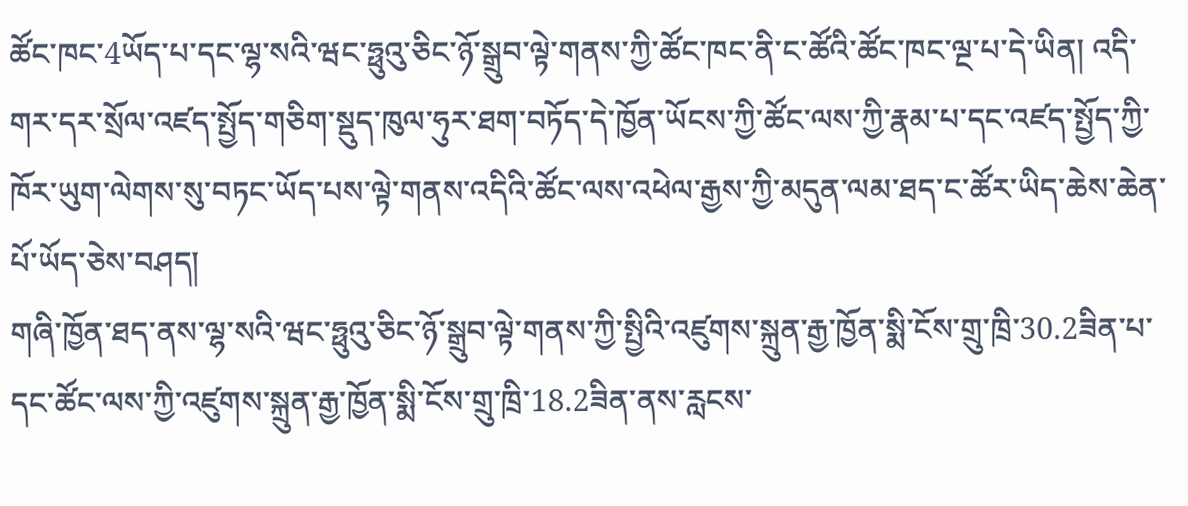ཚོང་ཁང་4ཡོད་པ་དང་ལྷ་སའི་ཝང་ཧྥུའུ་ཅིང་ཉོ་སྒྲུབ་ལྟེ་གནས་ཀྱི་ཚོང་ཁང་ནི་ང་ཚོའི་ཚོང་ཁང་ལྔ་པ་དེ་ཡིན། འདི་གར་དར་སྲོལ་འཛད་སྤྱོད་གཅིག་སྡུད་ཁུལ་ཧུར་ཐག་བཏོད་དེ་ཁྱོན་ཡོངས་ཀྱི་ཚོང་ལས་ཀྱི་རྣམ་པ་དང་འཛད་སྤྱོད་ཀྱི་ཁོར་ཡུག་ལེགས་སུ་བཏང་ཡོད་པས་ལྟེ་གནས་འདིའི་ཚོང་ལས་འཕེལ་རྒྱས་ཀྱི་མདུན་ལམ་ཐད་ང་ཚོར་ཡིད་ཆེས་ཆེན་པོ་ཡོད་ཅེས་བཤད།
གཞི་ཁྱོན་ཐད་ནས་ལྷ་སའི་ཝང་ཧྥུའུ་ཅིང་ཉོ་སྒྲུབ་ལྟེ་གནས་ཀྱི་སྤྱིའི་འཛུགས་སྐྲུན་རྒྱ་ཁྱོན་སྨི་ངོས་གྲུ་ཁྲི་30.2ཟིན་པ་དང་ཚོང་ལས་ཀྱི་འཛུགས་སྐྲུན་རྒྱ་ཁྱོན་སྨི་ངོས་གྲུ་ཁྲི་18.2ཟིན་ནས་རླངས་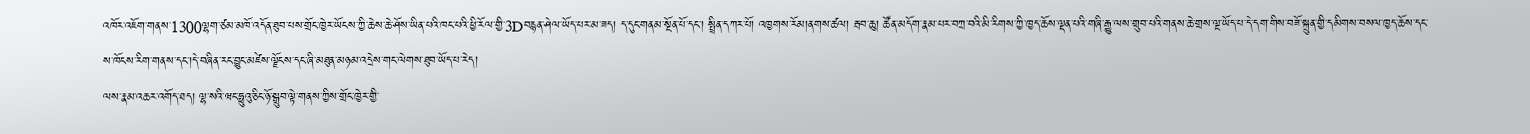འཁོར་འཇོག་གནས་1300ལྷག་ཙམ་མཁོ་འདོན་ཐུབ་པས་གྲོང་ཁྱེར་ཡོངས་ཀྱི་ཆེས་ཆེ་ཤོས་ཡིན་པའི་ཁང་པའི་ཕྱི་རོལ་གྱི་3Dབརྙན་ཤེལ་ཡོད་པར་མ་ཟད། ད་དུང་གནམ་སྔོན་པོ་དང་། སྤྲིན་དཀར་པོ། འཁྱགས་རོམ།ནགས་ཚལ། རྦབ་ཆུ། ཚོན་མདོག་རྣམ་པར་བཀྲ་བའི་མི་རིགས་ཀྱི་ཁྱད་ཆོས་ལྡན་པའི་གཞི་རྒྱུ་ལས་གྲུབ་པའི་གནས་ཆེ་གྲས་ལྔ་ཡོད་པ་དེ་དག་གིས་བཟོ་སྐྲུན་གྱི་དམིགས་བསལ་ཁྱད་ཆོས་དང་ས་ཁོངས་རིག་གནས་དང་།དེ་བཞིན་རང་བྱུང་མཛེས་ལྗོངས་དང་ཞི་མཐུན་མཉམ་འདྲེས་གང་ལེགས་ཐུབ་ཡོད་པ་རེད།
ལས་རྣམ་འཆར་འགོད་ཐད། ལྷ་སའི་ཝང་ཧྥུའུ་ཅིང་ཉོ་སྒྲུབ་ལྟེ་གནས་ཀྱིས་གྲོང་ཁྱེར་གྱི་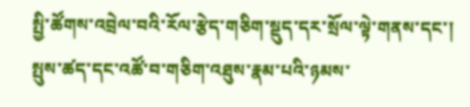སྤྱི་ཚོགས་འབྲེལ་བའི་རོལ་རྩེད་གཅིག་སྡུད་དར་སྲོལ་ལྟེ་གནས་དང་། སྤུས་ཚད་དང་འཚོ་བ་གཅིག་འཐུས་རྣམ་པའི་ཉམས་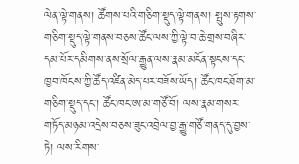ལེན་ལྟེ་གནས། ཚོགས་པའི་གཅིག་སྡུད་ལྟེ་གནས། སྤུས་རྟགས་གཅིག་སྡུད་ལྟེ་གནས་བཅས་ཚོང་ལས་ཀྱི་ལྟེ་བ་ཆེ་གྲས་བཞིར་དམ་པོར་དམིགས་ནས་སྲོལ་རྒྱུན་ལས་རྣམ་མངོན་སྟངས་དང་ཁྱབ་ཁོངས་ཀྱི་ཚོད་འཛིན་མེད་པར་བཟོས་ཡོད། ཚོང་ཁང་ཐོག་མ་གཅིག་སྡུད་དང་། ཚོང་ཁང་ཨ་མ་གཙོ་བོ། ལས་རྣམ་གསར་གཏོད་མཉམ་འདྲེས་བཅས་ཟུང་འབྲེལ་བྱ་རྒྱུ་གཙོ་གནད་དུ་བྱས་ཏེ། ལས་རིགས་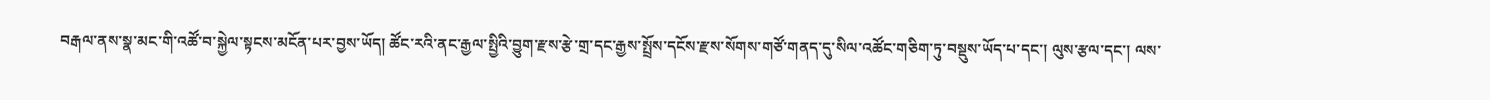བརྒལ་ནས་སྣ་མང་གི་འཚོ་བ་སྐྱེལ་སྟངས་མངོན་པར་བྱས་ཡོད། ཚོང་རའི་ནང་རྒྱལ་སྤྱིའི་བྱུག་རྫས་རྩེ་གྲ་དང་རྒྱས་སྤྲོས་དངོས་རྫས་སོགས་གཙོ་གནད་དུ་སིལ་འཚོང་གཅིག་ཏུ་བསྡུས་ཡོད་པ་དང་། ལུས་རྩལ་དང་། ལས་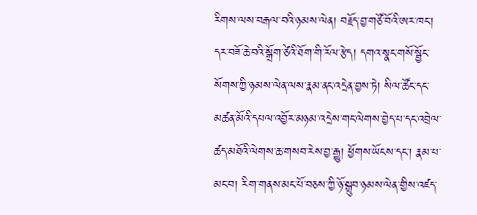རིགས་ལས་བརྒལ་བའི་ཉམས་ལེན། བརྗོད་བྱ་གཙོ་བོའི་ཨར་ཁང་། དར་བཟོ་ཆེ་བའི་སྒྲོག་ཙེའི་ཐོག་གི་རོལ་རྩེད། དགའ་སྣང་གསོ་སྦྱོང་སོགས་ཀྱི་ཉམས་ལེན་ལས་རྣམ་ནང་འདྲེན་བྱས་ཏེ། སིལ་ཚོང་དང་མཚན་མོའི་དཔལ་འབྱོར་མཉམ་འདྲེས་གང་ལེགས་བྱེད་པ་དང་འབྲེལ་ཚད་མཐོའི་ལེགས་ཆ་གསབ་རེས་བྱ་རྒྱུ། ཕྱོགས་ཡོངས་དང་། རྣམ་པ་མང་བ། རིག་གནས་མང་པོ་བཅས་ཀྱི་ཉོ་སྒྲུབ་ཉམས་ལེན་གྱིས་འཛད་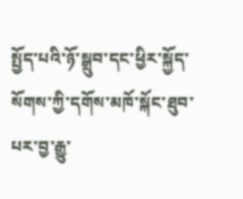སྤྱོད་པའི་ཉོ་སྒྲུབ་དང་ཕྱིར་སྐྱོད་སོགས་ཀྱི་དགོས་མཁོ་སྐོང་ཐུབ་པར་བྱ་རྒྱུ་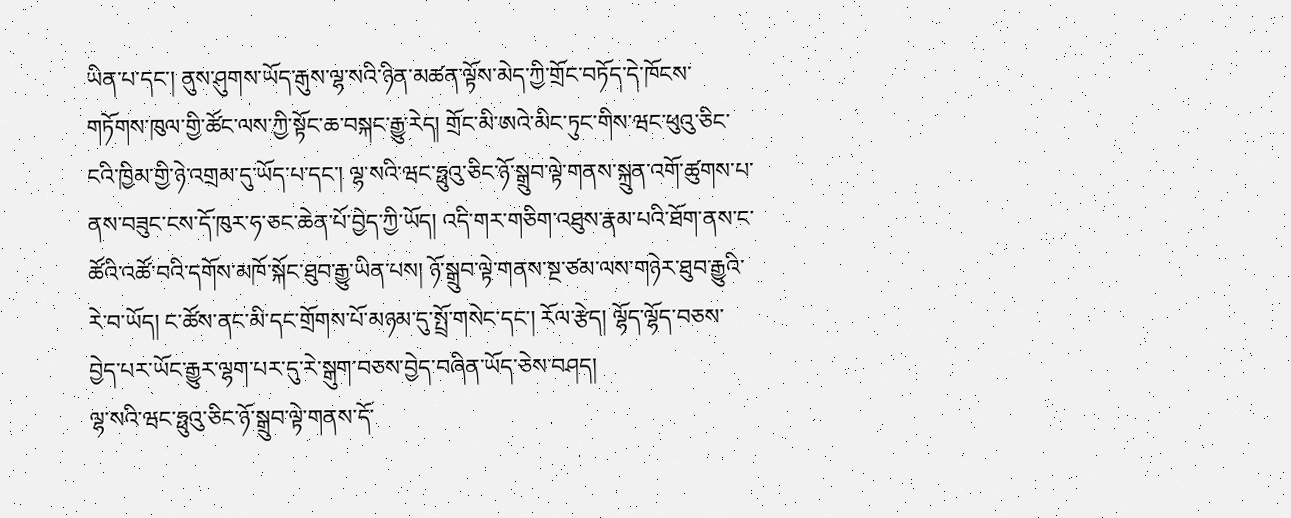ཡིན་པ་དང་། ནུས་ཤུགས་ཡོད་རྒུས་ལྷ་སའི་ཉིན་མཚན་ལྟོས་མེད་ཀྱི་གྲོང་བཏོད་དེ་ཁོངས་གཏོགས་ཁུལ་གྱི་ཚོང་ལས་ཀྱི་སྟོང་ཆ་བསྐང་རྒྱུ་རེད། གྲོང་མི་ཨའེ་མིང་ཏུང་གིས་ཝང་ཕུའུ་ཅིང་ངའི་ཁྱིམ་གྱི་ཉེ་འགྲམ་དུ་ཡོད་པ་དང་། ལྷ་སའི་ཝང་ཧྥུའུ་ཅིང་ཉོ་སྒྲུབ་ལྟེ་གནས་སྐྲུན་འགོ་ཚུགས་པ་ནས་བཟུང་ངས་དོ་ཁུར་ཧ་ཅང་ཆེན་པོ་བྱེད་ཀྱི་ཡོད། འདི་གར་གཅིག་འཐུས་རྣམ་པའི་ཐོག་ནས་ང་ཚོའི་འཚོ་བའི་དགོས་མཁོ་སྐོང་ཐུབ་རྒྱུ་ཡིན་པས། ཉོ་སྒྲུབ་ལྟེ་གནས་སྔ་ཙམ་ལས་གཉེར་ཐུབ་རྒྱུའི་རེ་བ་ཡོད། ང་ཚོས་ནང་མི་དང་གྲོགས་པོ་མཉམ་དུ་སྤྲོ་གསེང་དང་། རོལ་རྩེད། ལྷོད་ལྷོད་བཅས་བྱེད་པར་ཡོང་རྒྱུར་ལྷག་པར་དུ་རེ་སྒུག་བཅས་བྱེད་བཞིན་ཡོད་ཅེས་བཤད།
ལྷ་སའི་ཝང་ཧྥུའུ་ཅིང་ཉོ་སྒྲུབ་ལྟེ་གནས་དོ་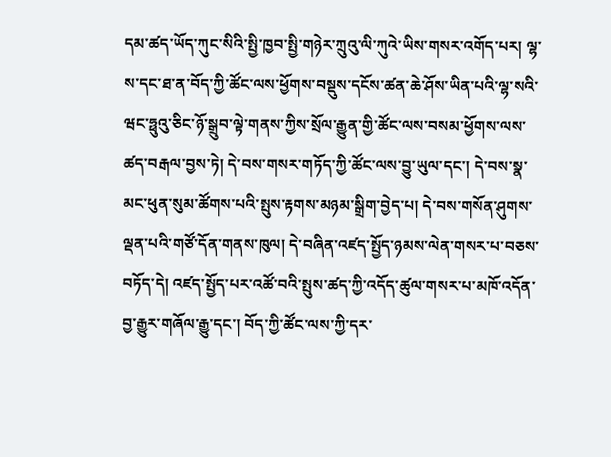དམ་ཚད་ཡོད་ཀུང་སིའི་སྤྱི་ཁྱབ་སྤྱི་གཉེར་ཀྲུའུ་ལི་ཀུའེ་ཡིས་གསར་འགོད་པར། ལྷ་ས་དང་ཐ་ན་བོད་ཀྱི་ཚོང་ལས་ཕྱོགས་བསྡུས་དངོས་ཚན་ཆེ་ཤོས་ཡིན་པའི་ལྷ་སའི་ཝང་ཧྥུའུ་ཅིང་ཉོ་སྒྲུབ་ལྟེ་གནས་ཀྱིས་སྲོལ་རྒྱུན་གྱི་ཚོང་ལས་བསམ་ཕྱོགས་ལས་ཚད་བརྒལ་བྱས་ཏེ། དེ་བས་གསར་གཏོད་ཀྱི་ཚོང་ལས་བྱུ་ཡུལ་དང་། དེ་བས་སྣ་མང་ཕུན་སུམ་ཚོགས་པའི་སྤུས་རྟགས་མཉམ་སྒྲིག་བྱེད་པ། དེ་བས་གསོན་ཤུགས་ལྡན་པའི་གཙོ་དོན་གནས་ཁུལ། དེ་བཞིན་འཛད་སྤྱོད་ཉམས་ལེན་གསར་པ་བཅས་བཏོད་དེ། འཛད་སྤྱོད་པར་འཚོ་བའི་སྤུས་ཚད་ཀྱི་འདོད་ཚུལ་གསར་པ་མཁོ་འདོན་བྱ་རྒྱུར་གཞོལ་རྒྱུ་དང་། བོད་ཀྱི་ཚོང་ལས་ཀྱི་དར་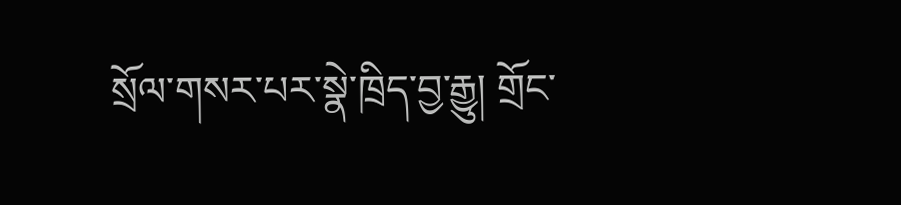སྲོལ་གསར་པར་སྣེ་ཁྲིད་བྱ་རྒྱུ། གྲོང་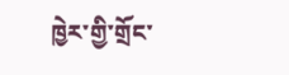ཁྱེར་གྱི་གྲོང་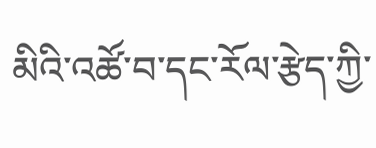མིའི་འཚོ་བ་དང་རོལ་རྩེད་ཀྱི་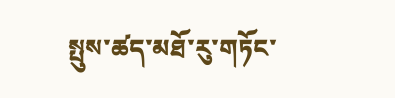སྤུས་ཚད་མཐོ་རུ་གཏོང་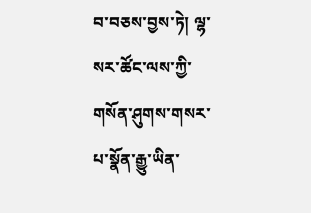བ་བཅས་བྱས་ཏེ། ལྷ་སར་ཚོང་ལས་ཀྱི་གསོན་ཤུགས་གསར་པ་སྣོན་རྒྱུ་ཡིན་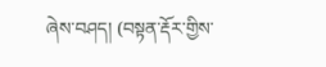ཞེས་བཤད། (བསྟན་རྡོར་གྱིས་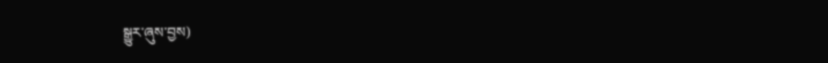སྒྱུར་ཞུས་བྱས)